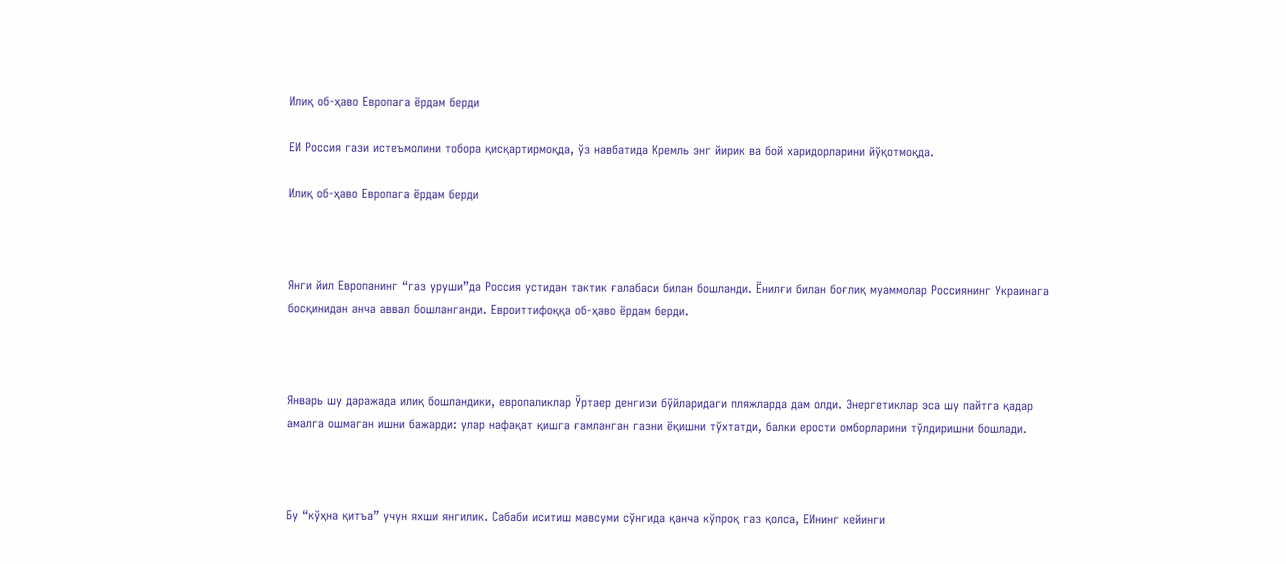Илиқ об-ҳаво Европага ёрдам берди

ЕИ Россия гази истеъмолини тобора қисқартирмоқда, ўз навбатида Кремль энг йирик ва бой харидорларини йўқотмоқда.

Илиқ об-ҳаво Европага ёрдам берди



Янги йил Европанинг “газ уруши”да Россия устидан тактик ғалабаси билан бошланди. Ёнилғи билан боғлиқ муаммолар Россиянинг Украинага босқинидан анча аввал бошланганди. Евроиттифоққа об-ҳаво ёрдам берди.



Январь шу даражада илиқ бошландики, европаликлар Ўртаер денгизи бўйларидаги пляжларда дам олди. Энергетиклар эса шу пайтга қадар амалга ошмаган ишни бажарди: улар нафақат қишга ғамланган газни ёқишни тўхтатди, балки ерости омборларини тўлдиришни бошлади.



Бу “кўҳна қитъа” учун яхши янгилик. Сабаби иситиш мавсуми сўнгида қанча кўпроқ газ қолса, ЕИнинг кейинги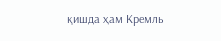қишда ҳам Кремль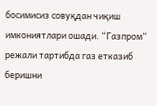босимисиз совуқдан чиқиш имкониятлари ошади. “Газпром” режали тартибда газ етказиб беришни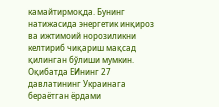камайтирмоқда. Бунинг натижасида энергетик инқироз ва ижтимоий норозиликни келтириб чиқариш мақсад қилинган бўлиши мумкин. Оқибатда ЕИнинг 27 давлатининг Украинага бераётган ёрдами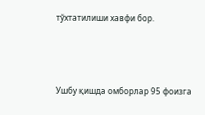тўхтатилиши хавфи бор.



Ушбу қишда омборлар 95 фоизга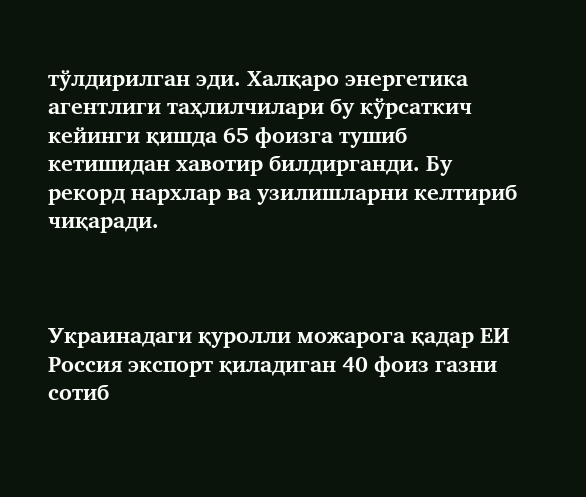тўлдирилган эди. Халқаро энергетика агентлиги таҳлилчилари бу кўрсаткич кейинги қишда 65 фоизга тушиб кетишидан хавотир билдирганди. Бу рекорд нархлар ва узилишларни келтириб чиқаради.



Украинадаги қуролли можарога қадар ЕИ Россия экспорт қиладиган 40 фоиз газни сотиб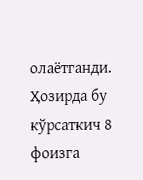олаётганди. Ҳозирда бу кўрсаткич 8 фоизга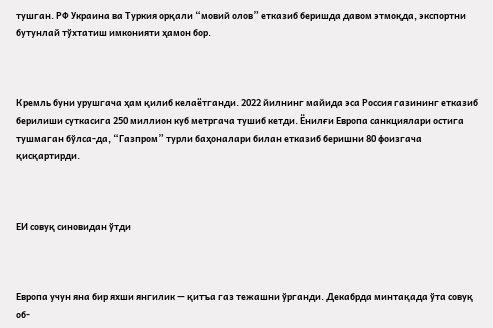тушган. РФ Украина ва Туркия орқали “мовий олов” етказиб беришда давом этмоқда, экспортни бутунлай тўхтатиш имконияти ҳамон бор.



Кремль буни урушгача ҳам қилиб келаётганди. 2022 йилнинг майида эса Россия газининг етказиб берилиши суткасига 250 миллион куб метргача тушиб кетди. Ёнилғи Европа санкциялари остига тушмаган бўлса-да, “Газпром” турли баҳоналари билан етказиб беришни 80 фоизгача қисқартирди.



ЕИ совуқ синовидан ўтди



Европа учун яна бир яхши янгилик — қитъа газ тежашни ўрганди. Декабрда минтақада ўта совуқ об-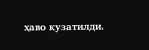ҳаво кузатилди.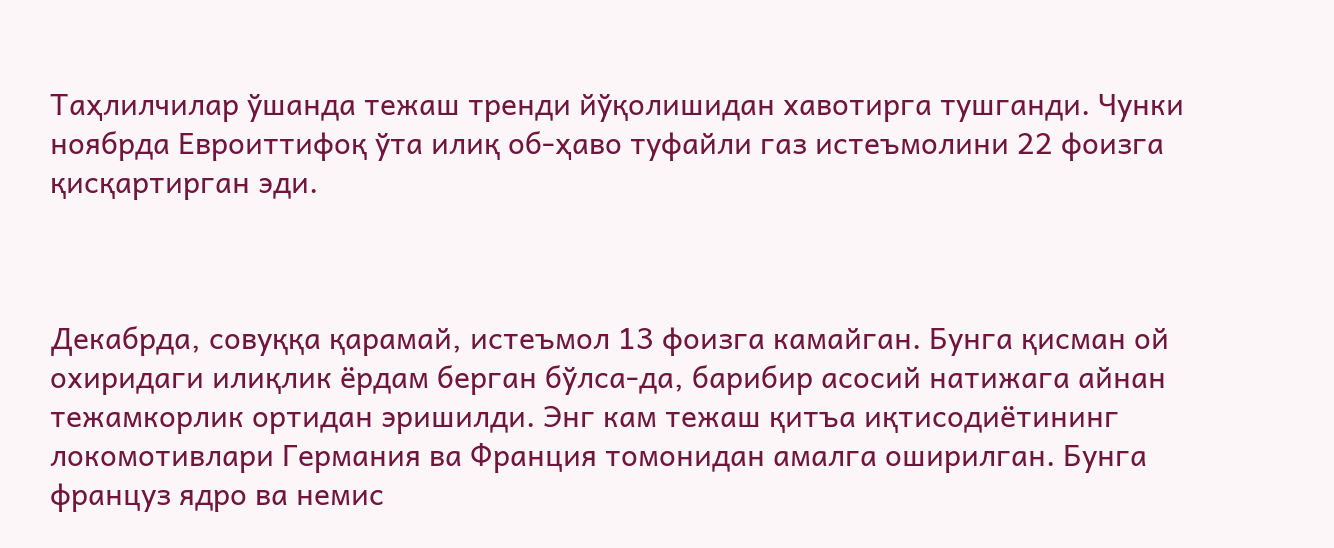Таҳлилчилар ўшанда тежаш тренди йўқолишидан хавотирга тушганди. Чунки ноябрда Евроиттифоқ ўта илиқ об-ҳаво туфайли газ истеъмолини 22 фоизга қисқартирган эди.



Декабрда, совуққа қарамай, истеъмол 13 фоизга камайган. Бунга қисман ой охиридаги илиқлик ёрдам берган бўлса-да, барибир асосий натижага айнан тежамкорлик ортидан эришилди. Энг кам тежаш қитъа иқтисодиётининг локомотивлари Германия ва Франция томонидан амалга оширилган. Бунга француз ядро ва немис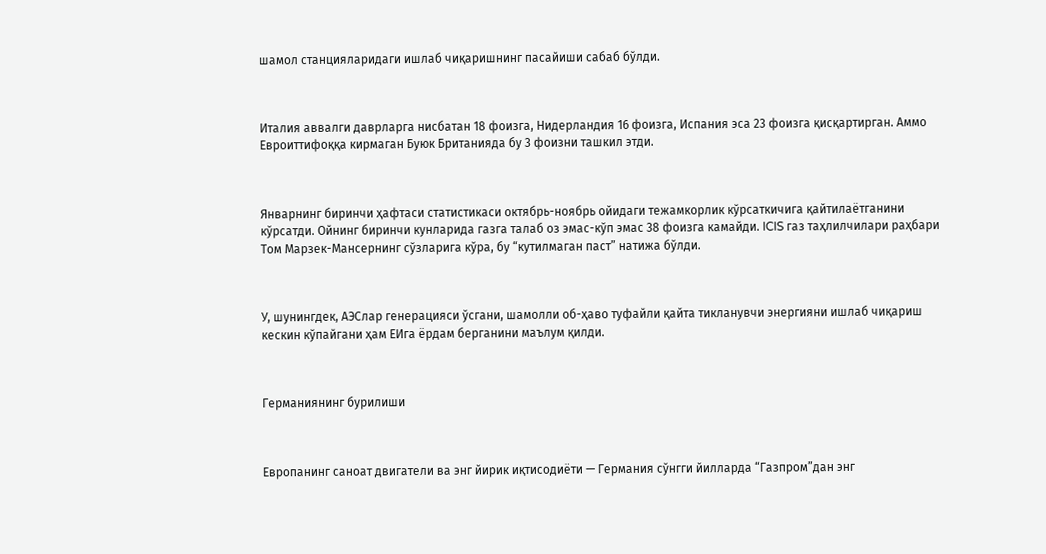шамол станцияларидаги ишлаб чиқаришнинг пасайиши сабаб бўлди.



Италия аввалги даврларга нисбатан 18 фоизга, Нидерландия 16 фоизга, Испания эса 23 фоизга қисқартирган. Аммо Евроиттифоққа кирмаган Буюк Британияда бу 3 фоизни ташкил этди.



Январнинг биринчи ҳафтаси статистикаси октябрь-ноябрь ойидаги тежамкорлик кўрсаткичига қайтилаётганини кўрсатди. Ойнинг биринчи кунларида газга талаб оз эмас-кўп эмас 38 фоизга камайди. ICIS газ таҳлилчилари раҳбари Том Марзек-Мансернинг сўзларига кўра, бу “кутилмаган паст” натижа бўлди.



У, шунингдек, АЭСлар генерацияси ўсгани, шамолли об-ҳаво туфайли қайта тикланувчи энергияни ишлаб чиқариш кескин кўпайгани ҳам ЕИга ёрдам берганини маълум қилди.



Германиянинг бурилиши



Европанинг саноат двигатели ва энг йирик иқтисодиёти — Германия сўнгги йилларда “Газпром”дан энг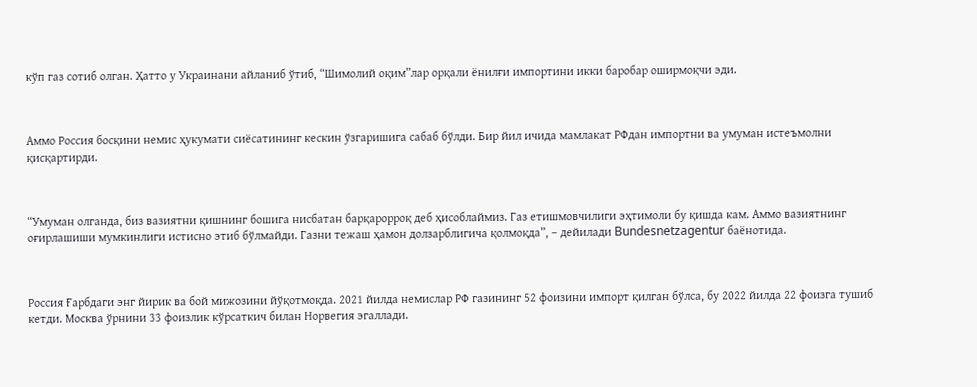кўп газ сотиб олган. Ҳатто у Украинани айланиб ўтиб, “Шимолий оқим”лар орқали ёнилғи импортини икки баробар оширмоқчи эди.



Аммо Россия босқини немис ҳукумати сиёсатининг кескин ўзгаришига сабаб бўлди. Бир йил ичида мамлакат РФдан импортни ва умуман истеъмолни қисқартирди.



“Умуман олганда, биз вазиятни қишнинг бошига нисбатан барқарорроқ деб ҳисоблаймиз. Газ етишмовчилиги эҳтимоли бу қишда кам. Аммо вазиятнинг оғирлашиши мумкинлиги истисно этиб бўлмайди. Газни тежаш ҳамон долзарблигича қолмоқда”, – дейилади Bundesnetzagentur баёнотида.



Россия Ғарбдаги энг йирик ва бой мижозини йўқотмоқда. 2021 йилда немислар РФ газининг 52 фоизини импорт қилган бўлса, бу 2022 йилда 22 фоизга тушиб кетди. Москва ўрнини 33 фоизлик кўрсаткич билан Норвегия эгаллади.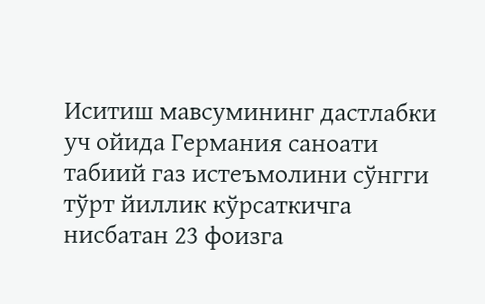Иситиш мавсумининг дастлабки уч ойида Германия саноати табиий газ истеъмолини сўнгги тўрт йиллик кўрсаткичга нисбатан 23 фоизга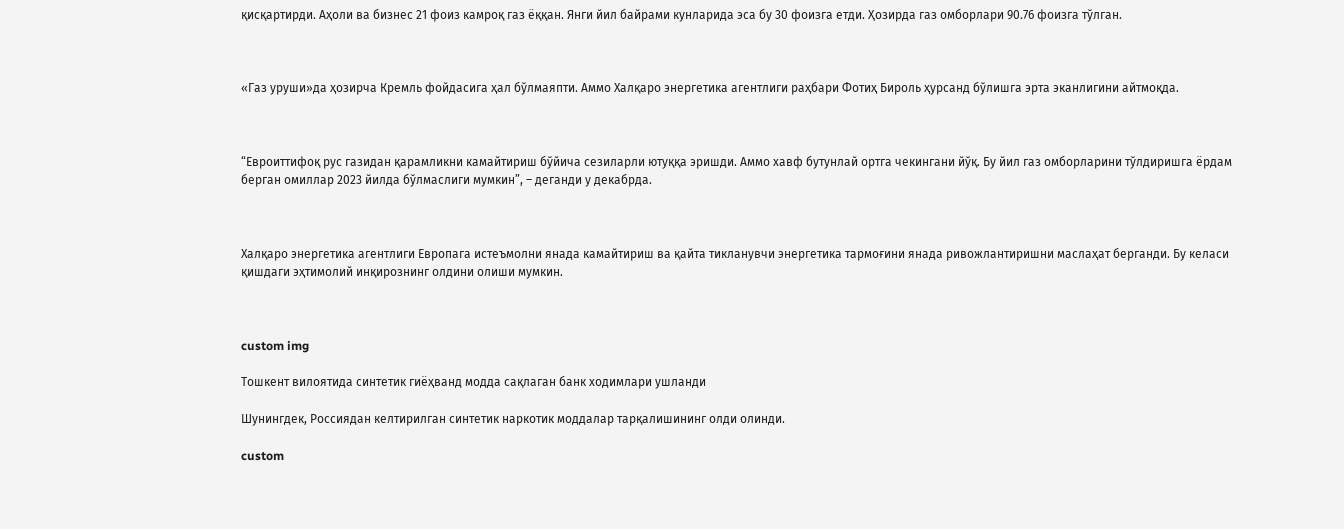қисқартирди. Аҳоли ва бизнес 21 фоиз камроқ газ ёққан. Янги йил байрами кунларида эса бу 30 фоизга етди. Ҳозирда газ омборлари 90.76 фоизга тўлган.



«Газ уруши»да ҳозирча Кремль фойдасига ҳал бўлмаяпти. Аммо Халқаро энергетика агентлиги раҳбари Фотиҳ Бироль ҳурсанд бўлишга эрта эканлигини айтмоқда.



“Евроиттифоқ рус газидан қарамликни камайтириш бўйича сезиларли ютуққа эришди. Аммо хавф бутунлай ортга чекингани йўқ. Бу йил газ омборларини тўлдиришга ёрдам берган омиллар 2023 йилда бўлмаслиги мумкин”, – деганди у декабрда.



Халқаро энергетика агентлиги Европага истеъмолни янада камайтириш ва қайта тикланувчи энергетика тармоғини янада ривожлантиришни маслаҳат берганди. Бу келаси қишдаги эҳтимолий инқирознинг олдини олиши мумкин.



custom img

Тошкент вилоятида синтетик гиёҳванд модда сақлаган банк ходимлари ушланди

Шунингдек, Россиядан келтирилган синтетик наркотик моддалар тарқалишининг олди олинди.

custom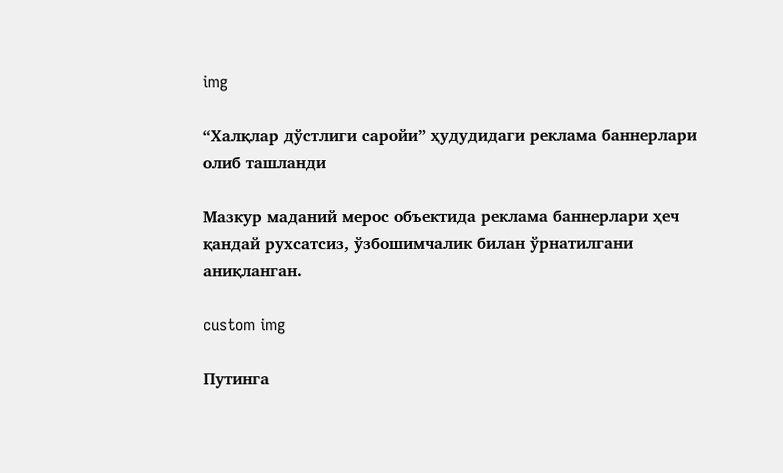img

“Халқлар дўстлиги саройи” ҳудудидаги реклама баннерлари олиб ташланди

Мазкур маданий мерос объектида реклама баннерлари ҳеч қандай рухсатсиз, ўзбошимчалик билан ўрнатилгани аниқланган.

custom img

Путинга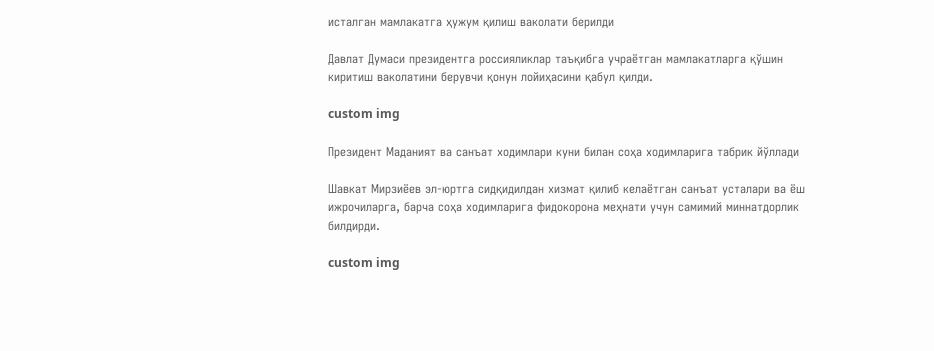исталган мамлакатга ҳужум қилиш ваколати берилди

Давлат Думаси президентга россияликлар таъқибга учраётган мамлакатларга қўшин киритиш ваколатини берувчи қонун лойиҳасини қабул қилди.

custom img

Президент Маданият ва санъат ходимлари куни билан соҳа ходимларига табрик йўллади

Шавкат Мирзиёев эл-юртга сидқидилдан хизмат қилиб келаётган санъат усталари ва ёш ижрочиларга, барча соҳа ходимларига фидокорона меҳнати учун самимий миннатдорлик билдирди.

custom img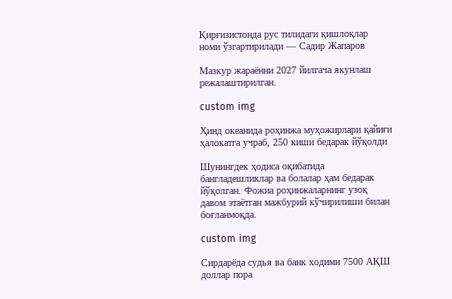Қирғизистонда рус тилидаги қишлоқлар номи ўзгартирилади — Садир Жапаров

Мазкур жараённи 2027 йилгача якунлаш режалаштирилган.

custom img

Ҳинд океанида роҳинжа муҳожирлари қайиғи ҳалокатга учраб, 250 киши бедарак йўқолди

Шунингдек ҳодиса оқибатида бангладешликлар ва болалар ҳам бедарак йўқолган. Фожиа роҳинжаларнинг узоқ давом этаётган мажбурий кўчирилиши билан боғланмоқда.

custom img

Сирдарёда судья ва банк ходими 7500 АҚШ доллар пора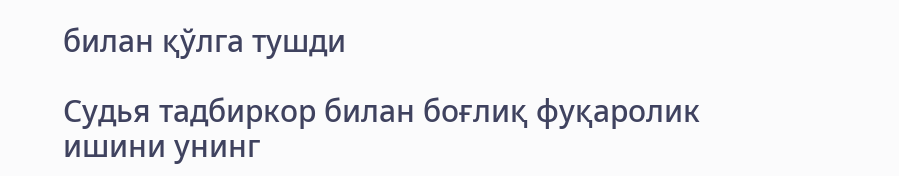билан қўлга тушди

Судья тадбиркор билан боғлиқ фуқаролик ишини унинг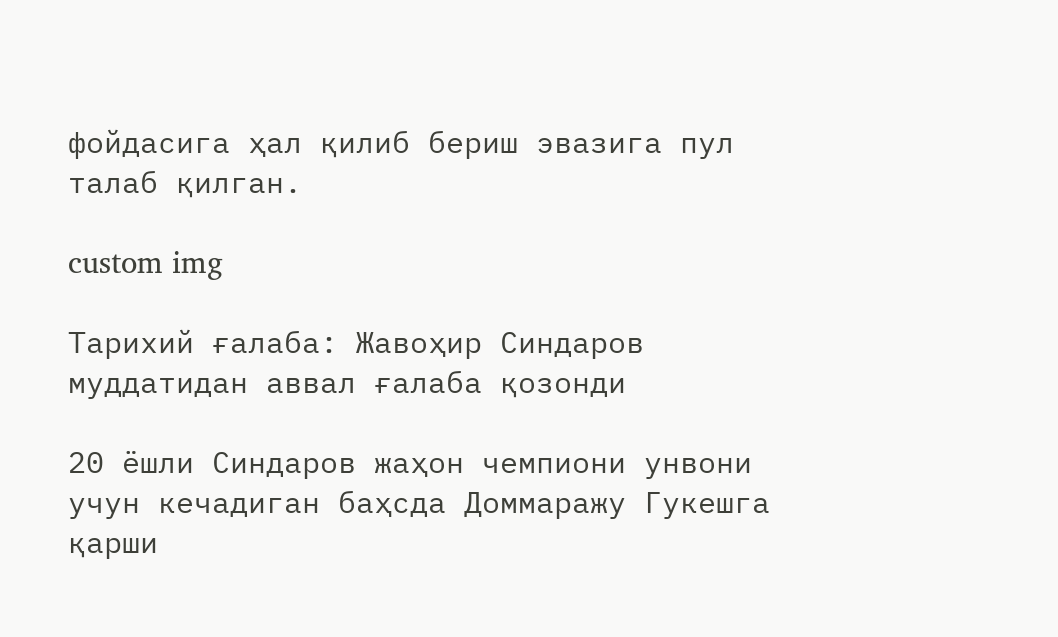фойдасига ҳал қилиб бериш эвазига пул талаб қилган.

custom img

Тарихий ғалаба: Жавоҳир Синдаров муддатидан аввал ғалаба қозонди

20 ёшли Синдаров жаҳон чемпиони унвони учун кечадиган баҳсда Доммаражу Гукешга қарши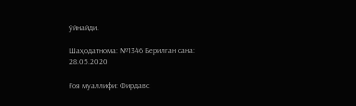ўйнайди.

Шаҳодатнома: №1346 Берилган сана: 28.05.2020

Ғоя муаллифи: Фирдавс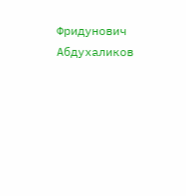Фридунович Абдухаликов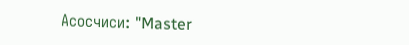Асосчиси: "Master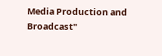Media Production and Broadcast"